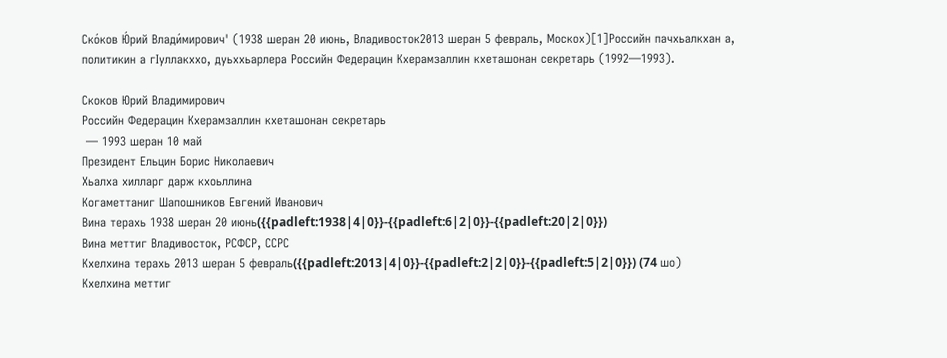Ско́ков Ю́рий Влади́мирович' (1938 шеран 20 июнь, Владивосток2013 шеран 5 февраль, Москох)[1]Российн пачхьалкхан а, политикин а гӀуллакххо, дуьххьарлера Российн Федерацин Кхерамзаллин кхеташонан секретарь (1992—1993).

Скоков Юрий Владимирович
Российн Федерацин Кхерамзаллин кхеташонан секретарь
 — 1993 шеран 10 май
Президент Ельцин Борис Николаевич
Хьалха хилларг дарж кхоьллина
Когаметтаниг Шапошников Евгений Иванович
Вина терахь 1938 шеран 20 июнь({{padleft:1938|4|0}}-{{padleft:6|2|0}}-{{padleft:20|2|0}})
Вина меттиг Владивосток, РСФСР, ССРС
Кхелхина терахь 2013 шеран 5 февраль({{padleft:2013|4|0}}-{{padleft:2|2|0}}-{{padleft:5|2|0}}) (74 шо)
Кхелхина меттиг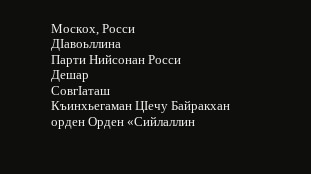Москох, Росси
ДӀавоьллина
Парти Нийсонан Росси
Дешар
СовгӀаташ
Къинхьегаман ЦӀечу Байракхан орден Орден «Сийлаллин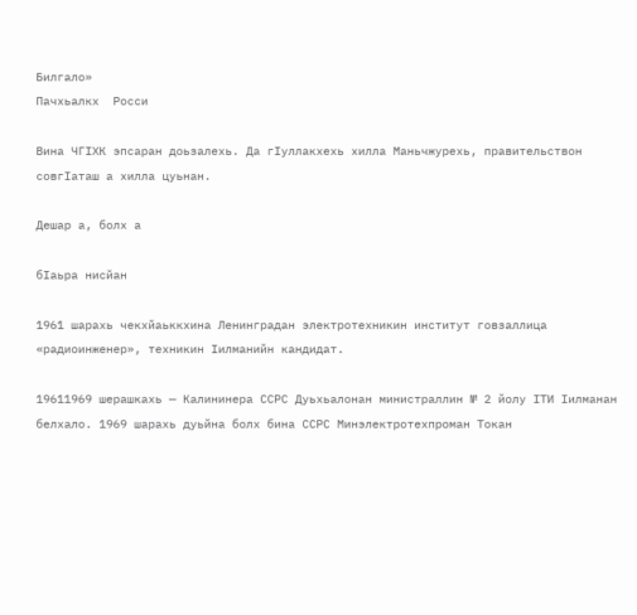Билгало»
Пачхьалкх  Росси

Вина ЧГӀХК эпсаран доьзалехь. Да гӀуллакхехь хилла Маньчжурехь, правительствон совгӀаташ а хилла цуьнан.

Дешар а, болх а

бӀаьра нисйан

1961 шарахь чекхйаьккхина Ленинградан электротехникин институт говзаллица «радиоинженер», техникин Ӏилманийн кандидат.

19611969 шерашкахь — Калининера ССРС Дуьхьалонан министраллин № 2 йолу ӀТИ Ӏилманан белхало. 1969 шарахь дуьйна болх бина ССРС Минэлектротехпроман Токан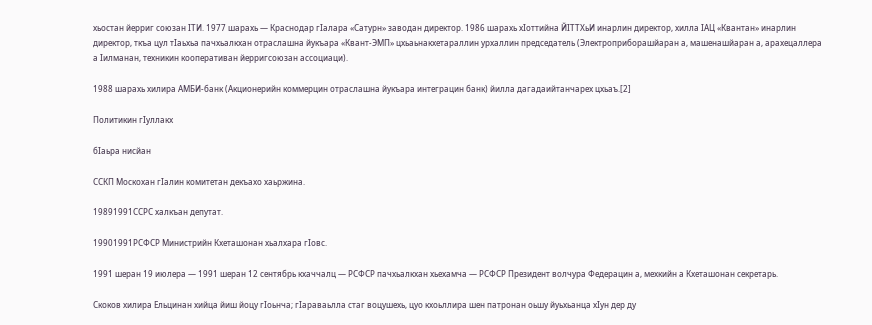хьостан йерриг союзан ӀТИ. 1977 шарахь — Краснодар гӀалара «Сатурн» заводан директор. 1986 шарахь хӀоттийна ЙӀТТХьИ инарлин директор, хилла ӀАЦ «Квантан» инарлин директор, ткъа цул тӀаьхьа пачхьалкхан отраслашна йукъара «Квант-ЭМП» цхьаьнакхетараллин урхаллин председатель (Электроприборашйаран а, машенашйаран а, арахецаллера а Ӏилманан, техникин кооперативан йерригсоюзан ассоциаци).

1988 шарахь хилира АМБИ-банк (Акционерийн коммерцин отраслашна йукъара интеграцин банк) йилла дагадаийтанчарех цхьаъ.[2]

Политикин гӀуллакх

бӀаьра нисйан

ССКП Москохан гӀалин комитетан декъахо хаьржина.

19891991ССРС халкъан депутат.

19901991РСФСР Министрийн Кхеташонан хьалхара гӀовс.

1991 шеран 19 июлера — 1991 шеран 12 сентябрь кхаччалц — РСФСР пачхьалкхан хьехамча — РСФСР Президент волчура Федерацин а, мехкийн а Кхеташонан секретарь.

Скоков хилира Ельцинан хийца йиш йоцу гӀоьнча; гӀараваьлла стаг воцушехь, цуо кхоьллира шен патронан оьшу йуьхьанца хӀун дер ду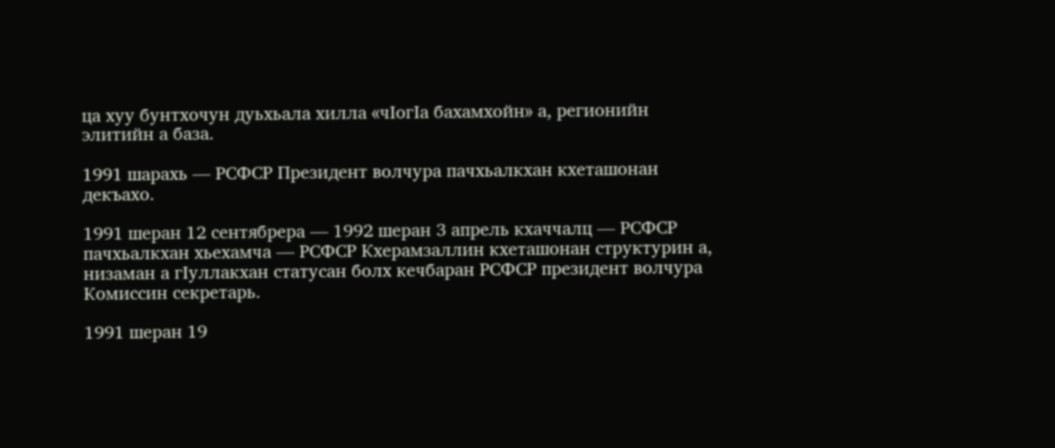ца хуу бунтхочун дуьхьала хилла «чӀогӀа бахамхойн» а, регионийн элитийн а база.

1991 шарахь — РСФСР Президент волчура пачхьалкхан кхеташонан декъахо.

1991 шеран 12 сентябрера — 1992 шеран 3 апрель кхаччалц — РСФСР пачхьалкхан хьехамча — РСФСР Кхерамзаллин кхеташонан структурин а, низаман а гӀуллакхан статусан болх кечбаран РСФСР президент волчура Комиссин секретарь.

1991 шеран 19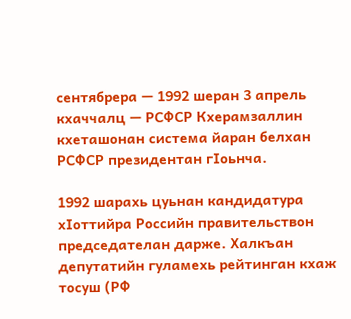сентябрера — 1992 шеран 3 апрель кхаччалц — РСФСР Кхерамзаллин кхеташонан система йаран белхан РСФСР президентан гӀоьнча.

1992 шарахь цуьнан кандидатура хӀоттийра Российн правительствон председателан дарже. Халкъан депутатийн гуламехь рейтинган кхаж тосуш (РФ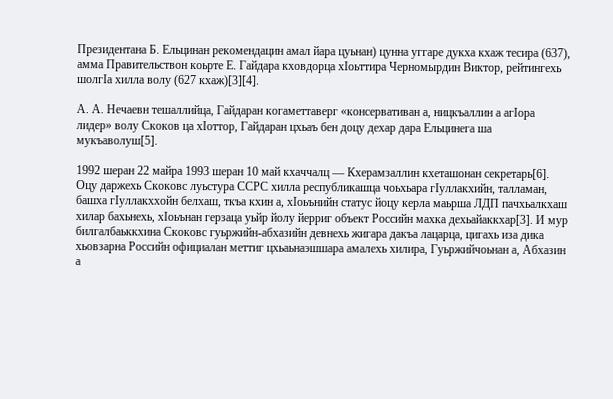Президентана Б. Ельцинан рекомендацин амал йара цуьнан) цунна уггаре дукха кхаж тесира (637), амма Правительствон коьрте Е. Гайдара кховдорца хӀоьттира Черномырдин Виктор, рейтингехь шолгӀа хилла волу (627 кхаж)[3][4].

А. А. Нечаевн тешаллийца, Гайдаран когаметтаверг «консервативан а, ницкъаллин а агӀора лидер» волу Скоков ца хӀоттор, Гайдаран цхьаъ бен доцу дехар дара Ельцинега ша мукъаволуш[5].

1992 шеран 22 майра 1993 шеран 10 май кхаччалц — Кхерамзаллин кхеташонан секретарь[6]. Оцу даржехь Скоковс луьстура ССРС хилла республикашца чоьхьара гӀуллакхийн, талламан, башха гӀуллакххойн белхаш, ткъа кхин а, хӀоьънийн статус йоцу керла маьрша ЛДП пачхьалкхаш хилар бахьнехь, хӀоьънан герзаца уьйр йолу йерриг объект Российн махка дехьайаккхар[3]. И мур билгалбаьккхина Скоковс гуьржийн-абхазийн девнехь жигара дакъа лацарца, цигахь иза дика хьовзарна Российн официалан меттиг цхьаьнаэшшара амалехь хилира, Гуьржийчоьнан а, Абхазин а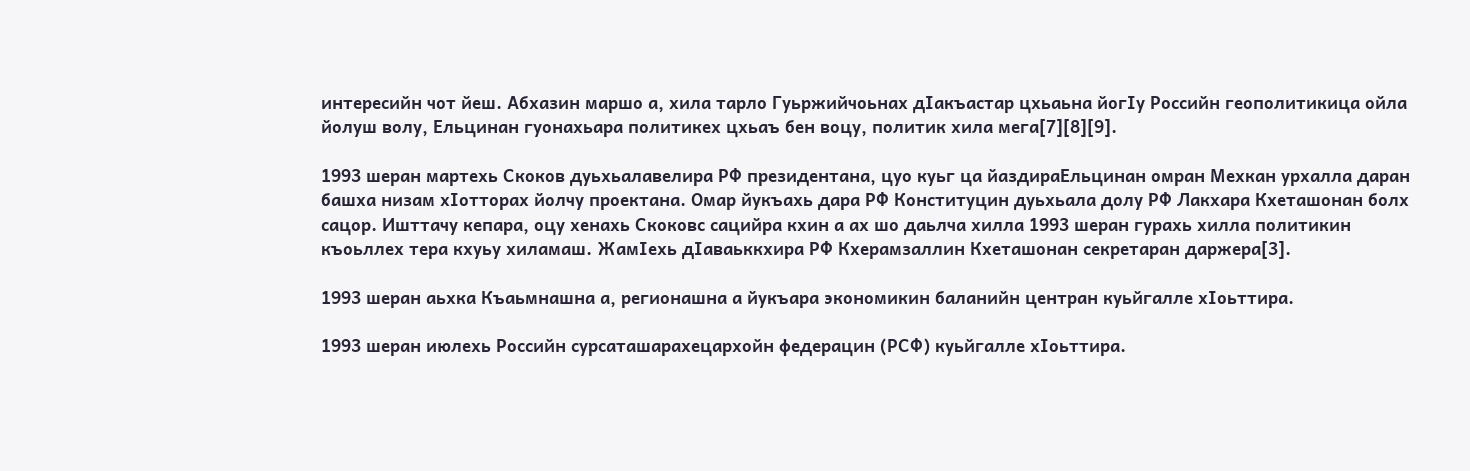интересийн чот йеш. Абхазин маршо а, хила тарло Гуьржийчоьнах дӀакъастар цхьаьна йогӀу Российн геополитикица ойла йолуш волу, Ельцинан гуонахьара политикех цхьаъ бен воцу, политик хила мега[7][8][9].

1993 шеран мартехь Скоков дуьхьалавелира РФ президентана, цуо куьг ца йаздираЕльцинан омран Мехкан урхалла даран башха низам хӀотторах йолчу проектана. Омар йукъахь дара РФ Конституцин дуьхьала долу РФ Лакхара Кхеташонан болх сацор. Ишттачу кепара, оцу хенахь Скоковс сацийра кхин а ах шо даьлча хилла 1993 шеран гурахь хилла политикин къоьллех тера кхуьу хиламаш. ЖамӀехь дӀаваьккхира РФ Кхерамзаллин Кхеташонан секретаран даржера[3].

1993 шеран аьхка Къаьмнашна а, регионашна а йукъара экономикин баланийн центран куьйгалле хӀоьттира.

1993 шеран июлехь Российн сурсаташарахецархойн федерацин (РСФ) куьйгалле хӀоьттира.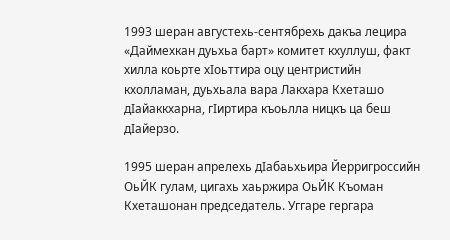1993 шеран августехь-сентябрехь дакъа лецира «Даймехкан дуьхьа барт» комитет кхуллуш, факт хилла коьрте хӀоьттира оцу центристийн кхолламан, дуьхьала вара Лакхара Кхеташо дӀайаккхарна, гӀиртира къоьлла ницкъ ца беш дӀайерзо.

1995 шеран апрелехь дӀабаьхьира Йерригроссийн ОьЙК гулам, цигахь хаьржира ОьЙК Къоман Кхеташонан председатель. Уггаре гергара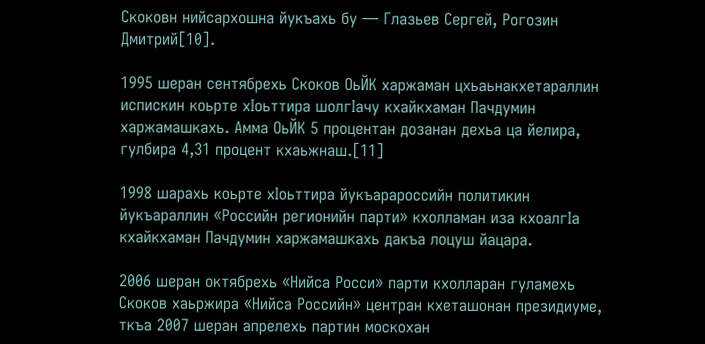Скоковн нийсархошна йукъахь бу — Глазьев Сергей, Рогозин Дмитрий[10].

1995 шеран сентябрехь Скоков ОьЙК харжаман цхьаьнакхетараллин испискин коьрте хӀоьттира шолгӀачу кхайкхаман Пачдумин харжамашкахь. Амма ОьЙК 5 процентан дозанан дехьа ца йелира, гулбира 4,31 процент кхаьжнаш.[11]

1998 шарахь коьрте хӀоьттира йукъарароссийн политикин йукъараллин «Российн регионийн парти» кхолламан иза кхоалгӀа кхайкхаман Пачдумин харжамашкахь дакъа лоцуш йацара.

2006 шеран октябрехь «Нийса Росси» парти кхолларан гуламехь Скоков хаьржира «Нийса Российн» центран кхеташонан президиуме, ткъа 2007 шеран апрелехь партин москохан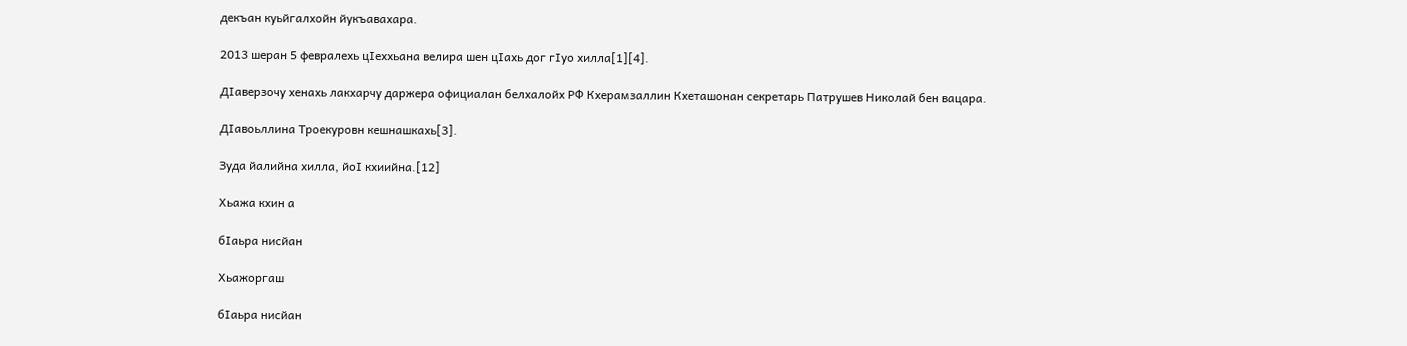декъан куьйгалхойн йукъавахара.

2013 шеран 5 февралехь цӀеххьана велира шен цӀахь дог гӀуо хилла[1][4].

ДӀаверзочу хенахь лакхарчу даржера официалан белхалойх РФ Кхерамзаллин Кхеташонан секретарь Патрушев Николай бен вацара.

ДӀавоьллина Троекуровн кешнашкахь[3].

Зуда йалийна хилла, йоӀ кхиийна.[12]

Хьажа кхин а

бӀаьра нисйан

Хьажоргаш

бӀаьра нисйан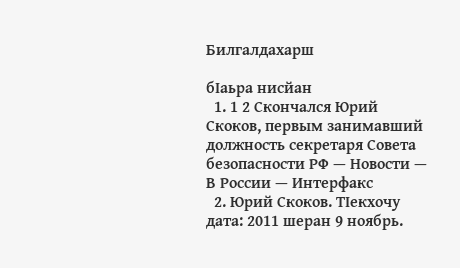Билгалдахарш

бӀаьра нисйан
  1. 1 2 Скончался Юрий Скоков, первым занимавший должность секретаря Совета безопасности РФ — Новости — В России — Интерфакс
  2. Юрий Скоков. ТӀекхочу дата: 2011 шеран 9 ноябрь.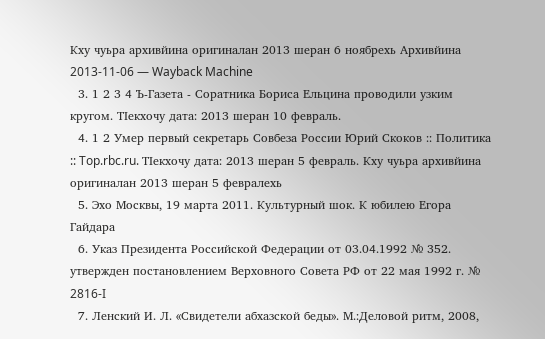Кху чуьра архивйина оригиналан 2013 шеран 6 ноябрехь Архивйина 2013-11-06 — Wayback Machine
  3. 1 2 3 4 Ъ-Газета - Соратника Бориса Ельцина проводили узким кругом. ТӀекхочу дата: 2013 шеран 10 февраль.
  4. 1 2 Умер первый секретарь Совбеза России Юрий Скоков :: Политика :: Top.rbc.ru. ТӀекхочу дата: 2013 шеран 5 февраль. Кху чуьра архивйина оригиналан 2013 шеран 5 февралехь
  5. Эхо Москвы, 19 марта 2011. Культурный шок. К юбилею Егора Гайдара
  6. Указ Президента Российской Федерации от 03.04.1992 № 352. утвержден постановлением Верховного Совета РФ от 22 мая 1992 г. № 2816-I
  7. Ленский И. Л. «Свидетели абхазской беды». М.:Деловой ритм, 2008,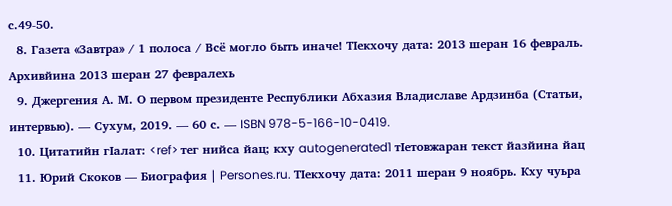с.49-50.
  8. Газета «Завтра» / 1 полоса / Всё могло быть иначе! ТӀекхочу дата: 2013 шеран 16 февраль. Архивйина 2013 шеран 27 февралехь
  9. Джергения А. М. О первом президенте Республики Абхазия Владиславе Ардзинба (Статьи, интервью). — Сухум, 2019. — 60 с. — ISBN 978-5-166-10-0419.
  10. Цитатийн гӀалат: <ref> тег нийса йац; кху autogenerated1 тIетовжаран текст йазйина йац
  11. Юрий Скоков — Биография | Persones.ru. ТӀекхочу дата: 2011 шеран 9 ноябрь. Кху чуьра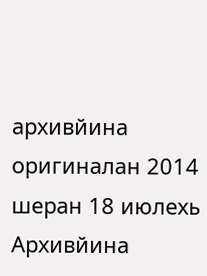архивйина оригиналан 2014 шеран 18 июлехь Архивйина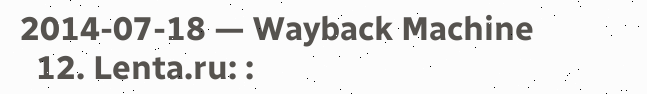2014-07-18 — Wayback Machine
  12. Lenta.ru: :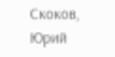Скоков, Юрий